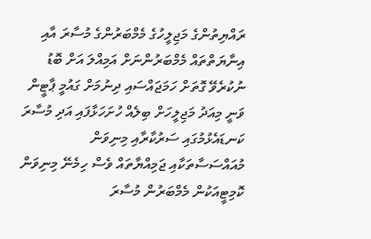ރައްޔިތުންގެ މަޖިލީހުގެ މެމްބަރުންގެ މުސާރަ އާއި އިނާޔަތްތައް މެމްބަރުންނަށް އަމިއްލަ އަށް ބޮޑު ނުކުރެވޭ ގޮތަށް ހަމަޖައްސައި ދިނުމަށް ގައުމީ ޕާޓީން ވަނީ މިއަދު މަޖިލީހަށް ބިލެއް ހުށަހަޅާފައި އަދި މުސާރަ ކަނޑައެޅުމުގައި ސަރުކާރާއި މިނިވަން މުއައްސަސާތަކާއި ޖަމިއްޔާތައް ވެސް ހިމެނޭ މިނިވަން ކޮމިޓީއަކުން މެމްބަރުން މުސާރަ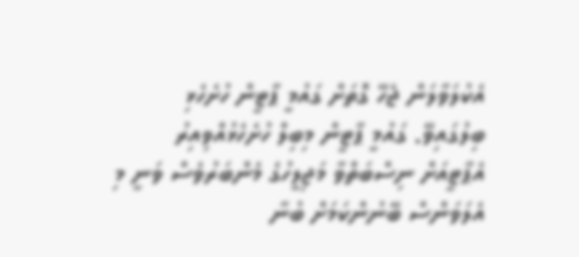އެކުލަވާލަން ޖެހޭ ގޮތަށް ގައުމީ ޕާޓީން ހުށެހެޅި ބިލުގައިވޭ. ގައުމީ ޕާޓީން މިބިލް ހުށެހެޅުއްވިއިރު އެޕާޓީއަށް ނިސްބަތްވާ މަޖިލީހުގެ މެންބަރުވެސް ވަނީ މި އެލަވަންސް ބޭނުންކަމަށް ބުނާ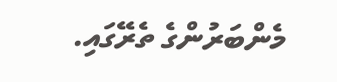މެންބަރުންގެ ތެރޭގައި.